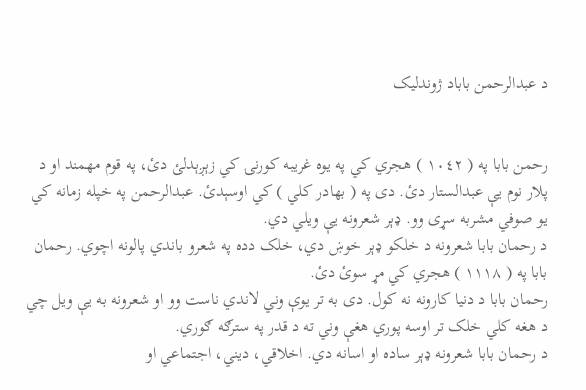د عبدالرحمن باباد ژوندليک


رحمن بابا په ( ١٠٤٢ ) هجري کي په يوه غريبه کورنۍ کي زېږېدلئ دئ، په قوم مهمند او د پلار نوم يې عبدالستار دئ. دی په ( بهادر کلي ) کي اوسېدئ. عبدالرحمن په خپله زمانه کي يو صوفي مشربه سړی وو. ډېر شعرونه يې ويلي دي.
د رحمان بابا شعرونه د خلکو ډېر خوښ دي، خلک دده په شعرو باندي پالونه اچوي. رحمان بابا په ( ١١١٨ ) هجري کي مړ سوئ دئ.
رحمان بابا د دنيا کارونه نه کول. دی به تر يوې وني لاندي ناست وو او شعرونه به يې ويل چي د هغه کلي خلک تر اوسه پوري هغې وني ته د قدر په سترګه ګوري.
د رحمان بابا شعرونه ډېر ساده او اسانه دي. اخلاقي، ديني، اجتماعي او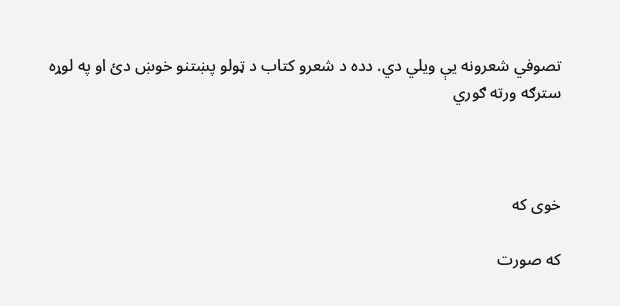تصوفي شعرونه يې ويلي دي. دده د شعرو کتاب د ټولو پښتنو خوښ دئ او په لوړه سترګه ورته ګوري



خوی که

که صورت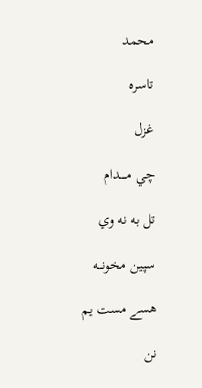محمد

تاسره

غزل

چي مـــــدام

تل به نه وي

سپين مخونـــه

هسے مست يم

نن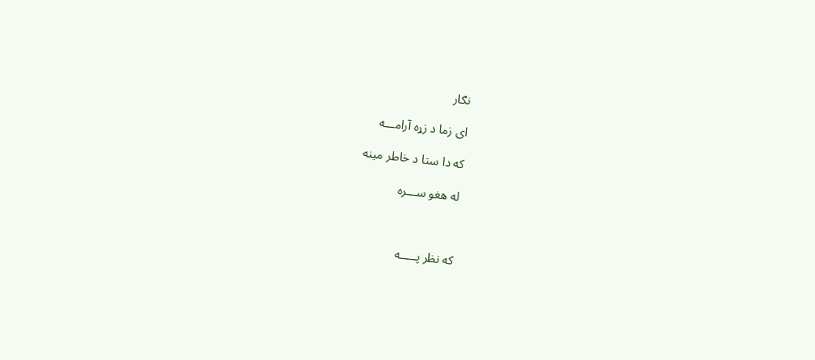نګار

ای زما د زړه آرامـــه

که دا ستا د خاطر مينه

له هغو ســـره



که نظر پـــــه